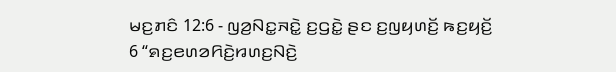ꤗꤢ꤬ꤊꤢꤨ 12:6 - ꤜꤤ꤬ꤡꤢ꤭ꤏꤢꤧ꤭ ꤢ꤬ꤞꤢꤧ꤭ ꤔꤢ ꤢ꤬ꤜꤟꤛꤢꤩ꤬ ꤒꤢ꤬ꤟꤢꤩ꤬
6 “ꤎꤢ꤬ꤕꤛꤤꤖꤢꤧ꤬ꤙꤛꤢ꤬ꤡꤢꤧ꤬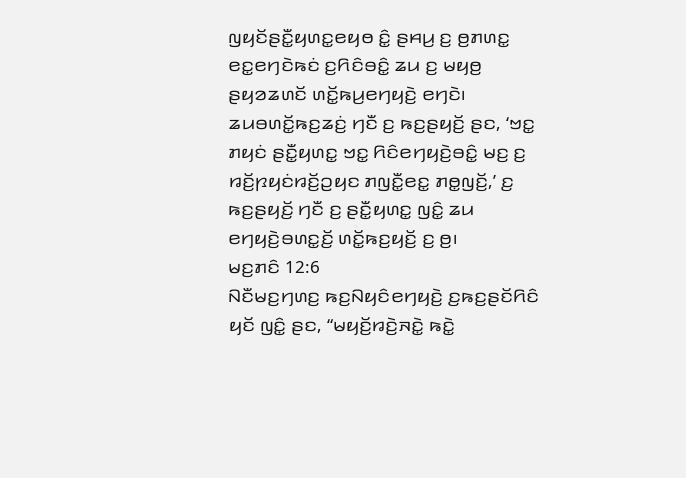ꤜꤟꤢꤩꤔꤢꤪ꤭ꤟꤛꤢ꤭ꤕꤟꤥ ꤢꤨ꤭ ꤔꤌꤣ꤬ ꤢ꤬ ꤥ꤬ꤊꤛꤢ꤭ ꤕꤢ꤭ꤕꤚꤢꤧꤒꤢꤦ ꤢ꤬ꤖꤢꤨꤋꤢꤨ꤭ ꤘꤣ ꤢ꤬ ꤗꤟꤥ꤬ ꤔꤟꤤꤘꤛꤢꤩ ꤛꤢꤩ꤭ꤒꤣ꤬ꤕꤚꤟꤢꤧ꤬ ꤕꤚꤢꤧ꤯ ꤘꤣꤋꤛꤢꤩ꤭ꤒꤢ꤬ꤘꤢꤦ꤬ ꤚꤢꤪ ꤢ꤬ ꤒꤢ꤬ꤔꤟꤢꤩ꤬ ꤔꤢ, ‘ꤠꤢ꤭ ꤊꤟꤢꤦ ꤔꤢꤪ꤭ꤟꤛꤢ꤭ ꤠꤢ꤭ ꤖꤢꤨꤕꤚꤟꤢꤧ꤬ꤋꤢꤨ꤭ ꤗꤢ꤬ ꤢ꤬ ꤙꤢꤩ꤬ꤐꤟꤢꤦꤙꤢꤩ꤬ꤑꤟꤢ ꤊꤜꤢꤪ꤭ꤕꤢ꤭ ꤊꤥ꤭ꤜꤢꤩ꤬,’ ꤢ꤬ ꤒꤢ꤬ꤔꤟꤢꤩ꤬ ꤚꤢꤪ ꤢ꤬ ꤔꤢꤪ꤭ꤟꤛꤢ꤭ ꤜꤢꤨ꤭ ꤘꤣ ꤕꤚꤟꤢꤧ꤬ꤋꤛꤢ꤭ꤢꤩ꤬ ꤛꤢꤩ꤭ꤒꤢ꤬ꤟꤢꤩ꤬ ꤢ꤬ ꤥ꤬꤯
ꤗꤢ꤬ꤊꤢꤨ 12:6
ꤡꤢꤪꤗꤢ꤬ꤚꤛꤢ꤬ ꤒꤢ꤬ꤡꤟꤢꤨꤕꤚꤟꤢꤧ꤬ ꤢ꤬ꤒꤢ꤬ꤔꤢꤩꤖꤢꤨ ꤟꤢꤩ ꤜꤢꤨ꤭ ꤔꤢ, “ꤗꤟꤢꤩ꤬ꤙꤢꤧ꤬ꤏꤢꤧ꤭ ꤒꤢꤧ꤭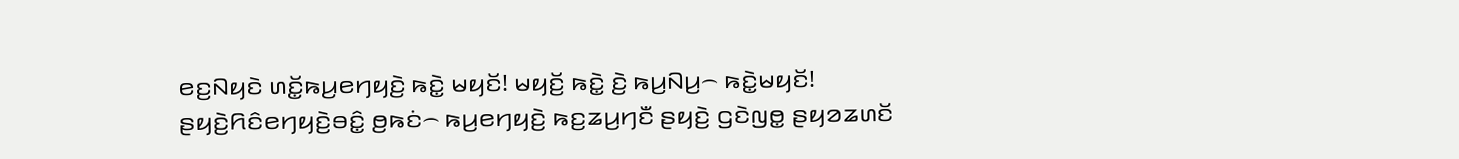ꤕꤢ꤬ꤡꤟꤢꤧ ꤛꤢꤩ꤭ꤒꤣ꤬ꤕꤚꤟꤢꤧ꤬ ꤒꤢꤧ꤭ ꤗꤟꤢꤩ! ꤗꤟꤢꤩ꤬ ꤒꤢꤧ꤭ ꤢꤧ꤬ ꤒꤣ꤬ꤡꤣ꤬꤮ ꤒꤢꤧ꤭ꤗꤟꤢꤩ! ꤔꤟꤢꤧ꤬ꤖꤢꤨꤕꤚꤟꤢꤧ꤬ꤋꤢꤨ꤭ ꤥ꤬ꤒꤢꤦ꤮ ꤒꤣ꤬ꤕꤚꤟꤢꤧ꤬ ꤒꤢ꤬ꤘꤣ꤬ꤚꤢꤪ ꤔꤟꤢꤧ꤬ ꤞꤢꤧꤜꤥ꤭ ꤔꤟꤤꤘꤛꤢꤩ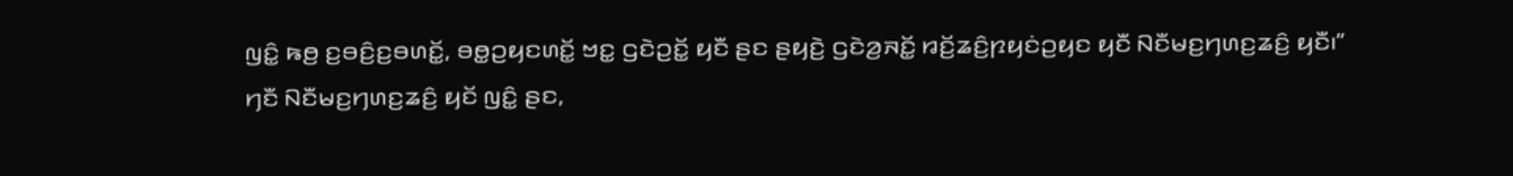ꤜꤢꤨ꤭ ꤒꤥ꤬ ꤢ꤬ꤋꤢꤨ꤬ꤢ꤬ꤋꤛꤢꤩ꤭, ꤋꤥ꤭ꤑꤟꤢꤛꤢꤩ꤭ ꤠꤢ꤭ ꤞꤢꤧꤑꤢꤩ꤭ ꤟꤢꤪ ꤔꤢ ꤔꤟꤢꤧ꤬ ꤞꤢꤧꤤ꤬ꤏꤢꤩ꤭ ꤙꤢꤩ꤬ꤘꤢꤨ꤬ꤐꤟꤢꤦꤑꤟꤢ ꤟꤢꤪ ꤡꤢꤪꤗꤢ꤬ꤚꤛꤢ꤬ꤘꤢꤨ꤬ ꤟꤢꤪ꤯”
ꤚꤢꤪ ꤡꤢꤪꤗꤢ꤬ꤚꤛꤢ꤬ꤘꤢꤨ꤬ ꤟꤢꤩ ꤜꤢꤨ꤭ ꤔꤢ,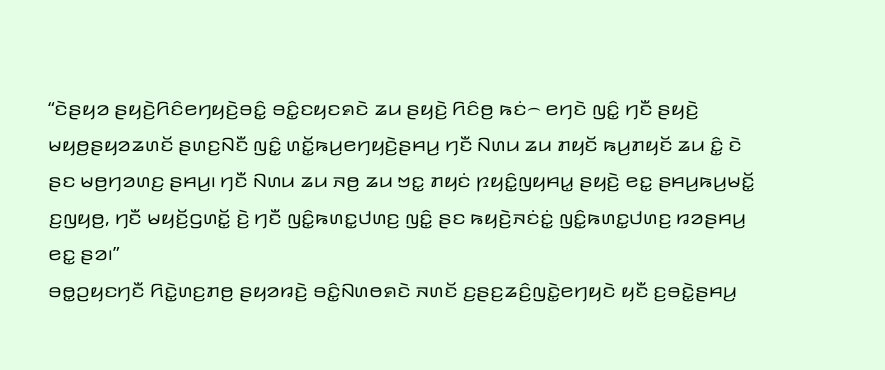“ꤢꤧꤔꤟꤤ ꤔꤟꤢꤧ꤬ꤖꤢꤨꤕꤚꤟꤢꤧ꤬ꤋꤢꤨ꤭ ꤋꤢꤨ꤭ꤢꤟꤢꤎꤢꤧ ꤘꤣ ꤔꤟꤢꤧ꤬ ꤖꤢꤨꤥ꤬ ꤒꤢꤦ꤮ ꤕꤚꤢꤧ ꤜꤢꤨ꤭ ꤚꤢꤪ ꤔꤟꤢꤧ꤬ ꤗꤟꤥ꤬ꤔꤟꤤꤘꤛꤢꤩ ꤔꤛꤢ꤬ꤡꤢꤪ ꤜꤢꤨ꤭ ꤛꤢꤩ꤭ꤒꤣ꤬ꤕꤚꤟꤢꤧ꤬ꤔꤌꤣ꤬ ꤚꤢꤪ ꤡꤛꤣ ꤘꤣ ꤊꤟꤢꤩ ꤒꤣ꤬ꤊꤟꤢꤩ ꤘꤣ ꤢꤨ꤭ ꤢꤧ ꤔꤢ ꤗꤥ꤬ꤚꤤꤛꤢ꤬ ꤔꤌꤣ꤬꤯ ꤚꤢꤪ ꤡꤛꤣ ꤘꤣ ꤏꤥ꤬ ꤘꤣ ꤠꤢ꤭ ꤊꤟꤢꤦ ꤐꤟꤢꤨ꤭ꤜꤟꤌꤣ꤭ ꤔꤟꤢꤧ꤬ ꤕꤢ꤭ ꤔꤌꤣ꤬ꤒꤣ꤬ꤗꤢꤩ꤭ ꤢ꤬ꤜꤟꤥ꤬, ꤚꤢꤪ ꤗꤟꤢꤩ꤬ꤞꤛꤢꤩ꤭ ꤢꤧ꤬ ꤚꤢꤪ ꤜꤢꤨ꤭ꤒꤛꤢ꤭ꤓꤛꤢ꤬ ꤜꤢꤨ꤭ ꤔꤢ ꤒꤟꤢꤧ꤬ꤏꤢꤦꤢꤦ꤭ ꤜꤢꤨ꤭ꤒꤛꤢ꤭ꤓꤛꤢ꤬ ꤙꤤꤔꤌꤣ꤬ ꤕꤢ꤭ ꤔꤤ꤯”
ꤋꤥ꤭ꤑꤟꤢꤚꤢꤪ ꤖꤢꤧ꤭ꤛꤢ꤬ꤊꤥ꤬ ꤔꤟꤤꤙꤢꤧ꤬ ꤋꤢꤨ꤭ꤡꤛꤥꤎꤢꤧ ꤏꤛꤢꤩ ꤢ꤬ꤔꤢ꤬ꤘꤢꤨ꤬ꤜꤢꤧ꤭ꤕꤚꤟꤢꤧ ꤟꤢꤪ ꤢ꤬ꤋꤢꤧ꤭ꤔꤌꤣ꤬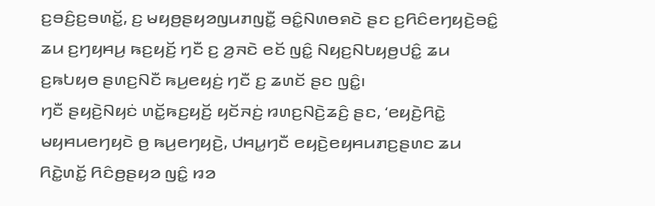ꤢ꤬ꤋꤢꤨ꤬ꤢ꤬ꤋꤛꤢꤩ꤭, ꤢ꤬ ꤗꤟꤥ꤬ꤔꤟꤤꤜꤣꤊꤜꤢꤪ꤭ ꤋꤢꤨ꤭ꤡꤛꤥꤎꤢꤧ ꤔꤢ ꤢ꤬ꤖꤢꤨꤕꤚꤟꤢꤧ꤬ꤋꤢꤨ꤭ ꤘꤣ ꤢ꤬ꤚꤟꤌꤣ꤬ ꤒꤢ꤬ꤟꤢꤩ꤬ ꤚꤢꤪ ꤢ꤬ ꤤ꤬ꤏꤢꤧ ꤕꤢꤩ ꤜꤢꤨ꤭ ꤡꤟꤢ꤬ꤡꤝꤟꤥ꤬ꤓꤢꤨ꤭ ꤘꤣ ꤢ꤬ꤒꤝꤟꤥ ꤔꤛꤢ꤬ꤡꤢꤪ ꤒꤣ꤬ꤕꤟꤢꤦ꤬ ꤚꤢꤪ ꤢ꤬ ꤘꤛꤢꤩ ꤔꤢ ꤜꤢꤨ꤭꤯
ꤚꤢꤪ ꤔꤟꤢꤧ꤬ꤡꤟꤢꤦ ꤛꤢꤩ꤭ꤒꤢ꤬ꤟꤢꤩ꤬ ꤟꤢꤩꤏꤢꤦ꤬ ꤙꤛꤢ꤬ꤡꤢꤧ꤬ꤘꤢꤨ꤬ ꤔꤢ, ‘ꤕꤟꤢꤧ꤬ꤖꤢꤧ꤭ ꤗꤟꤌꤣꤕꤚꤟꤢꤧ ꤥ꤬ ꤒꤣ꤬ꤕꤚꤟꤢꤧ꤬, ꤓꤌꤣ꤭ꤚꤢꤪ ꤕꤟꤢꤧ꤬ꤕꤟꤌꤣꤊꤢ꤬ꤔꤛꤢ ꤘꤣ ꤖꤢꤧ꤭ꤛꤢꤩ꤭ ꤖꤢꤨꤥ꤬ꤔꤟꤤ ꤜꤢꤨ꤭ ꤙꤤ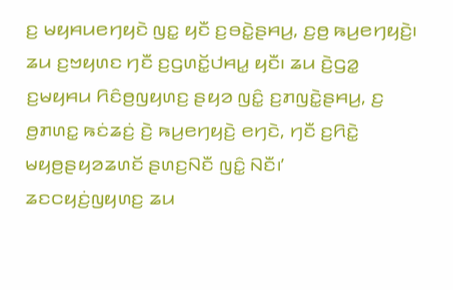ꤢ꤬ ꤗꤟꤌꤣꤕꤚꤟꤢꤧ ꤜꤢ꤭ ꤟꤢꤪ ꤢ꤬ꤋꤢꤧ꤭ꤔꤌꤣ꤬, ꤢ꤬ꤥ꤬ ꤒꤣ꤬ꤕꤚꤟꤢꤧ꤬꤯ ꤘꤣ ꤢ꤬ꤠꤟꤛꤢ ꤚꤢꤪ ꤢ꤬ꤞꤛꤢꤩ꤭ꤓꤌꤣ꤭ ꤟꤢꤪ꤯ ꤘꤣ ꤢꤧ꤬ꤞꤤ꤭ ꤢ꤬ꤗꤟꤌꤣ ꤖꤢꤨꤥ꤬ꤜꤟꤛꤢ꤬ ꤔꤟꤤ ꤜꤢꤨ꤭ ꤢ꤬ꤊꤜꤢꤧ꤭ꤔꤌꤣ꤬, ꤢ꤬ ꤥ꤬ꤊꤛꤢ꤭ ꤒꤢꤦꤘꤢꤦ꤬ ꤢꤧ꤬ ꤒꤣ꤬ꤕꤚꤟꤢꤧ꤬ ꤕꤚꤢꤧ, ꤚꤢꤪ ꤢ꤬ꤖꤢꤧ꤭ ꤗꤟꤥ꤬ꤔꤟꤤꤘꤛꤢꤩ ꤔꤛꤢ꤬ꤡꤢꤪ ꤜꤢꤨ꤭ ꤡꤢꤪ꤯’
ꤘꤢꤍꤟꤢꤦ꤬ꤜꤟꤛꤢ꤬ ꤘꤣ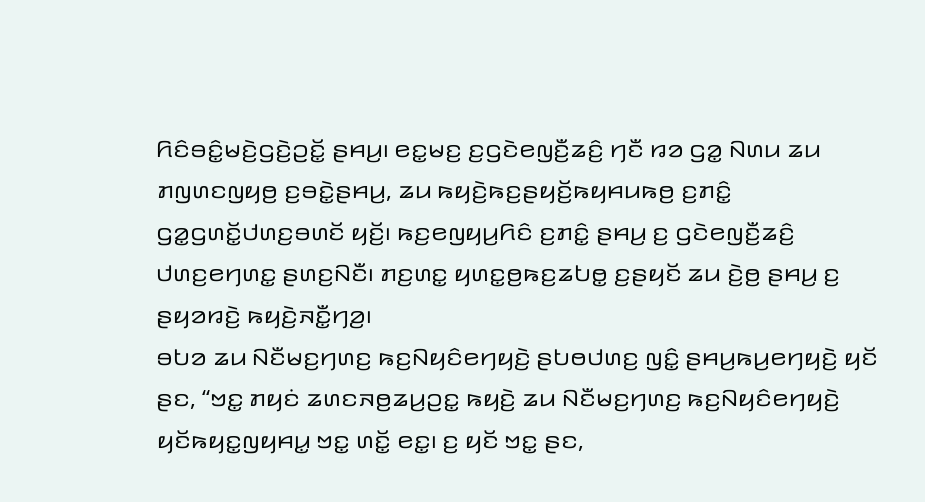ꤖꤢꤨꤋꤢꤨ꤭ꤗꤢꤧ꤬ꤞꤢꤧ꤬ꤑꤢꤩ꤭ ꤔꤌꤣ꤬꤯ ꤕꤢ꤭ꤗꤢ꤬ ꤢ꤬ꤞꤢꤧꤕꤜꤢꤪ꤬ꤘꤢꤨ꤬ ꤚꤢꤪ ꤙꤤ ꤞꤤ꤭ ꤡꤛꤣ ꤘꤣ ꤊꤜꤛꤢꤜꤟꤥ꤬ ꤢ꤬ꤋꤢꤧ꤭ꤔꤌꤣ꤬, ꤘꤣ ꤒꤟꤢꤧ꤬ꤒꤢ꤬ꤔꤟꤢꤩ꤬ꤒꤟꤌꤣꤒꤥ꤬ ꤢ꤬ꤊꤢꤨ꤭ ꤞꤤ꤭ꤞꤛꤢꤩ꤭ꤓꤛꤢ꤬ꤋꤛꤢꤩ ꤟꤢꤩ꤬꤯ ꤒꤢ꤬ꤕꤜꤟꤣ꤬ꤖꤢꤨ ꤢ꤬ꤊꤢꤨ꤭ ꤔꤌꤣ꤬ ꤢ꤬ ꤞꤢꤧꤕꤜꤢꤪ꤬ꤘꤢꤨ꤬ ꤓꤛꤢ꤬ꤕꤚꤛꤢ꤭ ꤔꤛꤢ꤬ꤡꤢꤪ꤯ ꤊꤢ꤬ꤛꤢ꤭ ꤟꤛꤢ꤭ꤥ꤬ꤒꤢ꤬ꤘꤝꤥ꤭ ꤢ꤬ꤔꤟꤢꤩ ꤘꤣ ꤢꤧ꤬ꤥ꤬ ꤔꤌꤣ꤬ ꤢ꤬ ꤔꤟꤤꤙꤢꤧ꤬ ꤒꤟꤢꤧ꤬ꤏꤢꤪ꤭ꤚꤤ꤬꤯
ꤋꤝꤤ ꤘꤣ ꤡꤢꤪꤗꤢ꤬ꤚꤛꤢ꤬ ꤒꤢ꤬ꤡꤟꤢꤨꤕꤚꤟꤢꤧ꤬ ꤔꤝꤥꤓꤛꤢ꤬ ꤜꤢꤨ꤭ ꤔꤌꤣ꤬ꤒꤣ꤬ꤕꤚꤟꤢꤧ꤬ ꤟꤢꤩ ꤔꤢ, “ꤠꤢ꤭ ꤊꤟꤢꤦ ꤘꤛꤢꤏꤥ꤬ꤘꤣ꤬ꤑꤢ꤭ ꤒꤟꤢꤧ꤬ ꤘꤣ ꤡꤢꤪꤗꤢ꤬ꤚꤛꤢ꤬ ꤒꤢ꤬ꤡꤟꤢꤨꤕꤚꤟꤢꤧ꤬ ꤟꤢꤩꤒꤟꤢ꤭ꤜꤟꤌꤣ꤭ ꤠꤢ꤭ ꤛꤢꤩ꤭ ꤕꤢ꤭꤯ ꤢ꤬ ꤟꤢꤩ ꤠꤢ꤭ ꤔꤢ,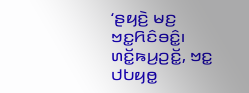‘ꤔꤟꤢꤧ꤬ ꤗꤢ꤬ ꤠꤢ꤭ꤖꤢꤨꤋꤢꤨ꤭꤯ ꤛꤢꤩ꤭ꤒꤣ꤬ꤑꤢꤩ꤭, ꤠꤢ꤭ ꤓꤝꤟꤥ꤭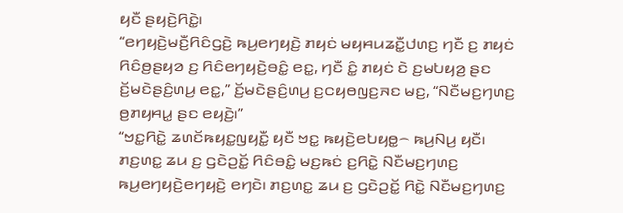ꤟꤢꤪ ꤔꤟꤢꤧ꤬ꤖꤢꤧ꤭꤯
“ꤕꤚꤟꤢꤧ꤬ꤗꤢꤪ꤬ꤖꤢꤨꤞꤢꤧ꤬ ꤒꤣ꤬ꤕꤚꤟꤢꤧ꤬ ꤊꤟꤢꤦ ꤗꤟꤌꤣꤘꤢꤪ꤭ꤓꤛꤢ꤬ ꤚꤢꤪ ꤢ꤬ ꤊꤟꤢꤦ ꤖꤢꤨꤥ꤬ꤔꤟꤤ ꤢ꤬ ꤖꤢꤨꤕꤚꤟꤢꤧ꤬ꤋꤢꤨ꤭ ꤕꤢ꤭, ꤚꤢꤪ ꤢꤨ꤭ ꤊꤟꤢꤦ ꤢꤧ ꤢ꤬ꤗꤝꤟꤤ꤬ ꤔꤢ ꤢꤩ꤬ꤗꤢꤧꤔꤢꤨ꤬ꤛꤣ꤬ ꤕꤢ꤭,” ꤢꤩ꤬ꤗꤢꤧꤔꤢꤨ꤬ꤛꤣ꤬ ꤢ꤬ꤍꤟꤥꤜꤢ꤬ꤏꤢ ꤗꤢ꤬, “ꤡꤢꤪꤗꤢ꤬ꤚꤛꤢ꤬ ꤥ꤬ꤊꤟꤌꤣ꤭ ꤔꤢ ꤕꤟꤢꤧ꤬꤯”
“ꤠꤢ꤭ꤖꤢꤧ꤭ ꤘꤛꤢꤩꤒꤟꤢ꤭ꤜꤟꤢꤪ꤭ ꤟꤢꤪ ꤠꤢ꤭ ꤒꤟꤢꤧ꤬ꤕꤝꤟꤥ꤭꤮ ꤒꤣ꤬ꤡꤣ꤬ ꤟꤢꤪ꤯ ꤊꤢ꤬ꤛꤢ꤭ ꤘꤣ ꤢ꤬ ꤞꤢꤧꤑꤢꤩ꤭ ꤖꤢꤨꤋꤢꤨ꤭ ꤗꤢ꤬ꤒꤢꤦ ꤢ꤬ꤖꤢꤧ꤭ ꤡꤢꤪꤗꤢ꤬ꤚꤛꤢ꤬ ꤒꤣ꤬ꤕꤚꤟꤢꤧ꤬ꤕꤚꤟꤢꤧ꤬ ꤕꤚꤢꤧ꤯ ꤊꤢ꤬ꤛꤢ꤭ ꤘꤣ ꤢ꤬ ꤞꤢꤧꤑꤢꤩ꤭ ꤖꤢꤧ꤭ ꤡꤢꤪꤗꤢ꤬ꤚꤛꤢ꤬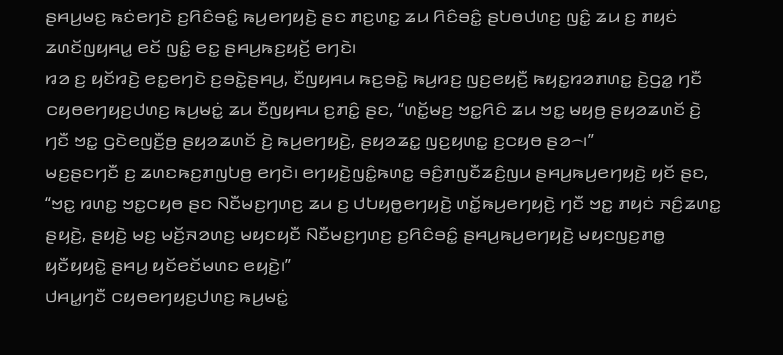ꤔꤌꤣ꤬ꤗꤢ꤬ ꤒꤢꤦꤕꤚꤢꤧ ꤢ꤬ꤖꤢꤨꤋꤢꤨ꤭ ꤒꤣ꤬ꤕꤚꤟꤢꤧ꤬ ꤔꤢ ꤊꤢ꤬ꤛꤢ꤭ ꤘꤣ ꤖꤢꤨꤋꤢꤨ꤭ ꤔꤝꤥꤓꤛꤢ꤬ ꤜꤢꤨ꤭ ꤘꤣ ꤢ꤬ ꤊꤟꤢꤦ ꤘꤛꤢꤩꤜꤟꤌꤣ꤭ ꤕꤢꤩ ꤜꤢꤨ꤭ ꤕꤢ꤭ ꤔꤌꤣ꤬ꤒꤢ꤬ꤟꤢꤩ꤬ ꤕꤚꤢꤧ꤯
ꤙꤤ ꤢ꤬ ꤟꤢꤩꤙꤢꤧ꤬ ꤕꤢ꤭ꤕꤚꤢꤧ ꤢ꤬ꤋꤢꤧ꤭ꤔꤌꤣ꤬, ꤢꤪꤜꤟꤌꤣ ꤒꤢ꤬ꤋꤢꤧ꤭ ꤒꤣ꤬ꤙꤢ꤬ ꤜꤢ꤬ꤕꤟꤢꤪ꤬ ꤒꤟꤢ꤭ꤙꤤꤊꤛꤢ꤭ ꤢꤧ꤬ꤞꤤ꤭ ꤚꤢꤪ ꤍꤟꤥꤕꤚꤟꤢ꤬ꤓꤛꤢ꤬ ꤒꤣ꤬ꤗꤢꤦ꤭ ꤘꤣ ꤢꤪꤜꤟꤌꤣ ꤢ꤬ꤊꤢꤨ꤭ ꤔꤢ, “ꤛꤢꤩ꤭ꤗꤢ꤬ ꤠꤢ꤭ꤖꤢꤨ ꤘꤣ ꤠꤢ꤭ ꤗꤟꤥ꤬ ꤔꤟꤤꤘꤛꤢꤩ ꤢꤧ꤬ ꤚꤢꤪ ꤠꤢ꤭ ꤞꤢꤧꤕꤜꤢꤪ꤬ꤥ꤬ ꤔꤟꤤꤘꤛꤢꤩ ꤢꤧ꤬ ꤒꤣ꤬ꤕꤚꤟꤢꤧ꤬, ꤔꤟꤤꤘꤢ꤭ ꤜꤢ꤬ꤟꤛꤢ꤭ ꤢ꤬ꤍꤟꤥ ꤔꤤ꤮꤯”
ꤗꤢ꤬ꤔꤢꤚꤢꤪ ꤢ꤬ ꤘꤛꤢꤒꤢ꤬ꤊꤜꤝꤥ꤬ ꤕꤚꤢꤧ꤯ ꤕꤚꤟꤢꤧ꤬ꤜꤢꤨ꤭ꤒꤛꤢ꤭ ꤋꤢꤨ꤬ꤊꤜꤢꤪꤘꤢꤨ꤬ꤜꤣ ꤔꤌꤣ꤬ꤒꤣ꤬ꤕꤚꤟꤢꤧ꤬ ꤟꤢꤩ ꤔꤢ, “ꤠꤢ꤭ ꤙꤛꤢ꤭ ꤠꤢ꤭ꤍꤟꤥ ꤔꤢ ꤡꤢꤪꤗꤢ꤬ꤚꤛꤢ꤬ ꤘꤣ ꤢ꤬ ꤓꤝꤟꤥ꤭ꤕꤚꤟꤢꤧ꤬ ꤛꤢꤩ꤭ꤒꤣ꤬ꤕꤚꤟꤢꤧ꤬ ꤚꤢꤪ ꤠꤢ꤭ ꤊꤟꤢꤦ ꤏꤢꤨ꤬ꤘꤛꤢ꤭ ꤔꤟꤢꤧ꤬, ꤔꤟꤢꤧ꤬ ꤗꤢ꤬ ꤗꤢꤩ꤬ꤏꤤꤛꤢ꤬ ꤗꤟꤢꤟꤢꤪ ꤡꤢꤪꤗꤢ꤬ꤚꤛꤢ꤬ ꤢ꤬ꤖꤢꤨꤋꤢꤨ꤭ ꤔꤌꤣ꤬ꤒꤣ꤬ꤕꤚꤟꤢꤧ꤬ ꤗꤟꤢꤜꤢ꤬ꤊꤥ꤭ ꤟꤢꤪꤟꤟꤢꤧ꤭ ꤔꤌꤣ꤬ ꤟꤢꤩꤕꤢꤩꤗꤛꤢ ꤕꤟꤢꤧ꤬꤯”
ꤓꤌꤣ꤭ꤚꤢꤪ ꤍꤟꤥꤕꤚꤟꤢ꤬ꤓꤛꤢ꤬ ꤒꤣ꤬ꤗꤢꤦ꤭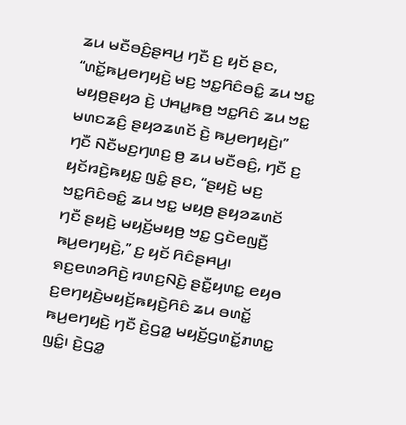ꤘꤣ ꤗꤢꤪꤋꤢꤨ꤬ꤔꤌꤣ꤬ ꤚꤢꤪ ꤢ꤬ ꤟꤢꤩ ꤔꤢ, “ꤛꤢꤩ꤭ꤒꤣ꤬ꤕꤚꤟꤢꤧ꤬ ꤗꤢ꤬ ꤠꤢ꤭ꤖꤢꤨꤋꤢꤨ꤭ ꤘꤣ ꤠꤢ꤭ ꤗꤟꤥ꤬ꤔꤟꤤ ꤢꤧ꤬ ꤓꤌꤣ꤭ꤒꤥ꤬ ꤠꤢ꤭ꤖꤢꤨ ꤘꤣ ꤠꤢ꤭ ꤗꤛꤢꤘꤢꤨ꤬ ꤔꤟꤤꤘꤛꤢꤩ ꤢꤧ꤬ ꤒꤣ꤬ꤕꤚꤟꤢꤧ꤬꤯”
ꤚꤢꤪ ꤡꤢꤪꤗꤢ꤬ꤚꤛꤢ꤬ ꤥ꤬ ꤘꤣ ꤗꤢꤪꤋꤢꤨ꤬, ꤚꤢꤪ ꤢ꤬ ꤟꤢꤩꤙꤢꤧ꤬ꤒꤟꤢ꤭ ꤜꤢꤨ꤭ ꤔꤢ, “ꤔꤟꤢꤧ꤬ ꤗꤢ꤬ ꤠꤢ꤭ꤖꤢꤨꤋꤢꤨ꤭ ꤘꤣ ꤠꤢ꤭ ꤗꤟꤥ꤬ ꤔꤟꤤꤘꤛꤢꤩ ꤚꤢꤪ ꤔꤟꤢꤧ꤬ ꤗꤟꤢꤩ꤬ꤗꤟꤥ꤬ ꤠꤢ꤭ ꤞꤢꤧꤕꤜꤢꤪ꤬ ꤒꤣ꤬ꤕꤚꤟꤢꤧ꤬,” ꤢ꤬ ꤟꤢꤩ ꤖꤢꤨꤔꤌꤣ꤬꤯
ꤎꤢ꤬ꤕꤛꤤꤖꤢꤧ꤬ ꤙꤛꤢ꤬ꤡꤢꤧ꤬ ꤔꤢꤪ꤭ꤟꤛꤢ꤭ ꤕꤟꤥ ꤢ꤬ꤕꤚꤟꤢꤧ꤬ꤗꤟꤢꤩ꤬ꤒꤟꤢꤧ꤬ꤖꤢꤨ ꤘꤣ ꤋꤛꤢꤩ꤭ ꤒꤣ꤬ꤕꤚꤟꤢꤧ꤬ ꤚꤢꤪ ꤢꤧ꤬ꤞꤤ꤭ ꤗꤟꤢꤩ꤬ꤞꤛꤢꤩ꤭ꤊꤛꤢ꤭ ꤜꤢꤨ꤭꤯ ꤢꤧ꤬ꤞꤤ꤭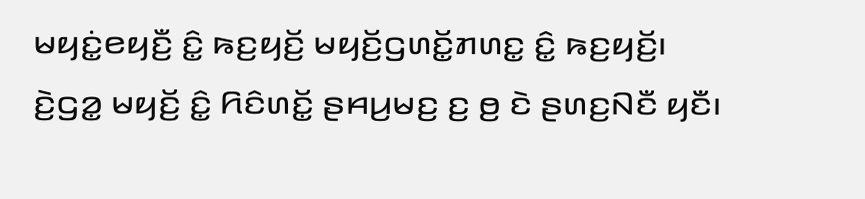ꤗꤟꤢꤦ꤭ꤕꤟꤢꤪ꤬ ꤢꤨ꤭ ꤒꤢ꤬ꤟꤢꤩ꤬ ꤗꤟꤢꤩ꤬ꤞꤛꤢꤩ꤭ꤊꤛꤢ꤭ ꤢꤨ꤭ ꤒꤢ꤬ꤟꤢꤩ꤬꤯ ꤢꤧ꤬ꤞꤤ꤭ ꤗꤟꤢꤩ꤬ ꤢꤨ꤭ ꤖꤢꤨꤛꤢꤩ꤭ ꤔꤌꤣ꤬ꤗꤢ꤬ ꤢ꤬ ꤥ꤬ ꤢꤧ ꤔꤛꤢ꤬ꤡꤢꤪ ꤟꤢꤪ꤯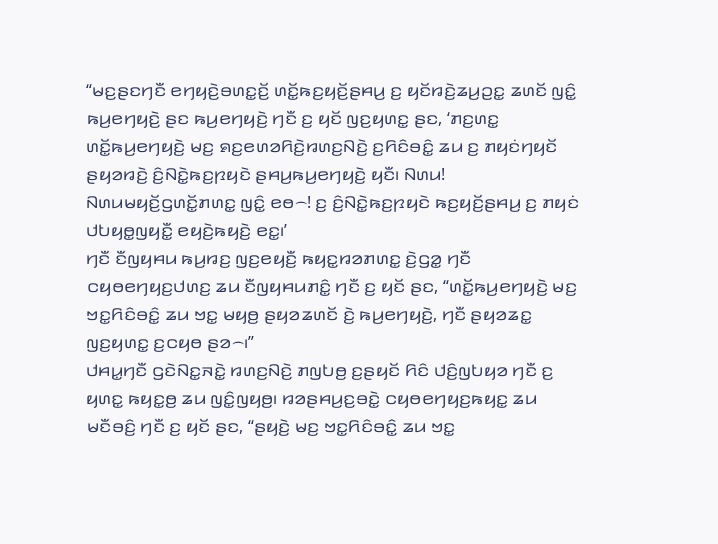“ꤗꤢ꤬ꤔꤢꤚꤢꤪ ꤕꤚꤟꤢꤧ꤬ꤋꤛꤢ꤭ꤢꤩ꤬ ꤛꤢꤩ꤭ꤒꤢ꤬ꤟꤢꤩ꤬ꤔꤌꤣ꤬ ꤢ꤬ ꤟꤢꤩꤙꤢꤧ꤬ꤘꤣ꤬ꤑꤢ꤭ ꤘꤛꤢꤩ ꤜꤢꤨ꤭ ꤒꤣ꤬ꤕꤚꤟꤢꤧ꤬ ꤔꤢ ꤒꤣ꤬ꤕꤚꤟꤢꤧ꤬ ꤚꤢꤪ ꤢ꤬ ꤟꤢꤩ ꤜꤢ꤬ꤟꤛꤢ꤭ ꤔꤢ, ‘ꤊꤢ꤬ꤛꤢ꤭ ꤛꤢꤩ꤭ꤒꤣ꤬ꤕꤚꤟꤢꤧ꤬ ꤗꤢ꤬ ꤎꤢ꤬ꤕꤛꤤꤖꤢꤧ꤬ꤙꤛꤢ꤬ꤡꤢꤧ꤬ ꤢ꤬ꤖꤢꤨꤋꤢꤨ꤭ ꤘꤣ ꤢ꤬ ꤊꤟꤢꤦꤚꤟꤢꤩ ꤔꤟꤤꤙꤢꤧ꤬ ꤢꤨ꤬ꤡꤢꤧ꤭ꤒꤢ꤬ꤐꤟꤢꤧ ꤔꤌꤣ꤬ꤒꤣ꤬ꤕꤚꤟꤢꤧ꤬ ꤟꤢꤪ꤯ ꤡꤛꤣ! ꤡꤛꤣꤗꤟꤢꤩ꤬ꤞꤛꤢꤩ꤭ꤊꤛꤢ꤭ ꤜꤢꤨ꤭ ꤕꤥ꤮! ꤢ꤬ ꤢꤨ꤬ꤡꤢꤧ꤭ꤒꤢ꤬ꤐꤟꤢꤧ ꤒꤢ꤬ꤟꤢꤩ꤬ꤔꤌꤣ꤬ ꤢ꤬ ꤊꤟꤢꤦ ꤓꤝꤟꤥ꤭ꤜꤟꤢꤪ꤭ ꤕꤟꤢꤧ꤬ꤒꤟꤢꤧ꤬ ꤕꤢ꤭꤯’
ꤚꤢꤪ ꤢꤪꤜꤟꤌꤣ ꤒꤣ꤬ꤙꤢ꤬ ꤜꤢ꤬ꤕꤟꤢꤪ꤬ ꤒꤟꤢ꤭ꤙꤤꤊꤛꤢ꤭ ꤢꤧ꤬ꤞꤤ꤭ ꤚꤢꤪ ꤍꤟꤥꤕꤚꤟꤢ꤬ꤓꤛꤢ꤬ ꤘꤣ ꤢꤪꤜꤟꤌꤣꤊꤢꤨ꤭ ꤚꤢꤪ ꤢ꤬ ꤟꤢꤩ ꤔꤢ, “ꤛꤢꤩ꤭ꤒꤣ꤬ꤕꤚꤟꤢꤧ꤬ ꤗꤢ꤬ ꤠꤢ꤭ꤖꤢꤨꤋꤢꤨ꤭ ꤘꤣ ꤠꤢ꤭ ꤗꤟꤥ꤬ ꤔꤟꤤꤘꤛꤢꤩ ꤢꤧ꤬ ꤒꤣ꤬ꤕꤚꤟꤢꤧ꤬, ꤚꤢꤪ ꤔꤟꤤꤘꤢ꤭ ꤜꤢ꤬ꤟꤛꤢ꤭ ꤢ꤬ꤍꤟꤥ ꤔꤤ꤮꤯”
ꤓꤌꤣ꤭ꤚꤢꤪ ꤞꤢꤧꤡꤢ꤭ꤏꤢꤧ꤭ ꤙꤛꤢ꤬ꤡꤢꤧ꤬ ꤊꤜꤝꤥ꤬ ꤢ꤬ꤔꤟꤢꤩ ꤖꤢꤨ ꤓꤢꤨ꤬ꤜꤝꤟꤤ ꤚꤢꤪ ꤢ꤬ ꤟꤛꤢ꤭ ꤒꤟꤢ꤭ꤥ꤬ ꤘꤣ ꤜꤢꤨ꤭ꤜꤟꤥ꤬꤯ ꤙꤤꤔꤌꤣ꤬ꤢ꤬ꤋꤢꤧ꤭ ꤍꤟꤥꤕꤚꤟꤢ꤬ꤒꤟꤢ꤭ ꤘꤣ ꤗꤢꤪꤋꤢꤨ꤬ ꤚꤢꤪ ꤢ꤬ ꤟꤢꤩ ꤔꤢ, “ꤔꤟꤢꤧ꤬ ꤗꤢ꤬ ꤠꤢ꤭ꤖꤢꤨꤋꤢꤨ꤭ ꤘꤣ ꤠꤢ꤭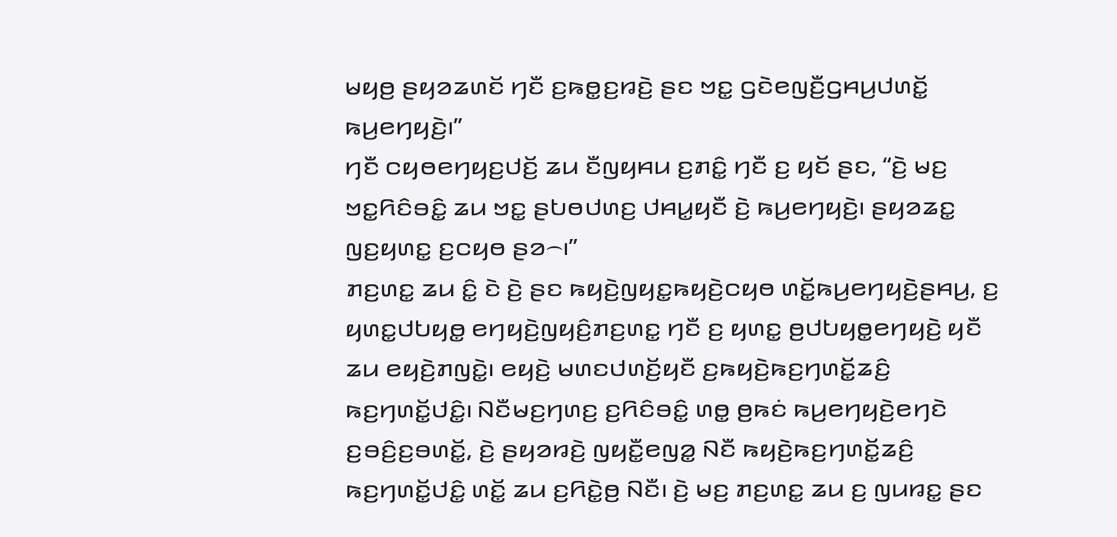ꤗꤟꤥ꤬ ꤔꤟꤤꤘꤛꤢꤩ ꤚꤢꤪ ꤢ꤬ꤒꤥ꤭ꤢ꤬ꤙꤢꤧ꤬ ꤔꤢ ꤠꤢ꤭ ꤞꤢꤧꤕꤜꤢꤪ꤬ꤞꤌꤣ꤬ꤓꤛꤢꤩ꤭ ꤒꤣ꤬ꤕꤚꤟꤢꤧ꤬꤯”
ꤚꤢꤪ ꤍꤟꤥꤕꤚꤟꤢ꤬ꤓꤢꤩ꤬ ꤘꤣ ꤢꤪꤜꤟꤌꤣ ꤢ꤬ꤊꤢꤨ꤭ ꤚꤢꤪ ꤢ꤬ ꤟꤢꤩ ꤔꤢ, “ꤢꤧ꤬ ꤗꤢ꤬ ꤠꤢ꤭ꤖꤢꤨꤋꤢꤨ꤭ ꤘꤣ ꤠꤢ꤭ ꤔꤝꤥꤓꤛꤢ꤬ ꤓꤌꤣ꤭ꤟꤢꤪ ꤢꤧ꤬ ꤒꤣ꤬ꤕꤚꤟꤢꤧ꤬꤯ ꤔꤟꤤꤘꤢ꤭ ꤜꤢ꤬ꤟꤛꤢ꤭ ꤢ꤬ꤍꤟꤥ ꤔꤤ꤮꤯”
ꤊꤢ꤬ꤛꤢ꤭ ꤘꤣ ꤢꤨ꤭ ꤢꤧ ꤢꤧ꤬ ꤔꤢ ꤒꤟꤢꤧ꤬ꤜꤟꤢ꤭ꤒꤟꤢꤧ꤬ꤍꤟꤥ ꤛꤢꤩ꤭ꤒꤣ꤬ꤕꤚꤟꤢꤧ꤬ꤔꤌꤣ꤬, ꤢ꤬ ꤟꤛꤢ꤭ꤓꤝꤟꤥ꤭ ꤕꤚꤟꤢꤧ꤬ꤜꤟꤢꤨ꤬ꤊꤢ꤬ꤛꤢ꤭ ꤚꤢꤪ ꤢ꤬ ꤟꤛꤢ꤭ ꤥ꤬ꤓꤝꤟꤥ꤭ꤕꤚꤟꤢꤧ꤬ ꤟꤢꤪ ꤘꤣ ꤕꤟꤢꤧ꤬ꤊꤜꤢꤧ꤭꤯ ꤕꤟꤢꤧ꤬ ꤗꤛꤢꤓꤛꤢꤩ꤬ꤟꤢꤪ ꤢ꤬ꤒꤟꤢꤧ꤬ꤒꤢ꤬ꤚꤛꤢꤩ꤭ꤘꤢꤨ꤬ ꤒꤢ꤬ꤚꤛꤢꤩ꤭ꤓꤢꤨ꤭꤯ ꤡꤢꤪꤗꤢ꤬ꤚꤛꤢ꤬ ꤢ꤬ꤖꤢꤨꤋꤢꤨ꤭ ꤛꤥ꤭ ꤥ꤬ꤒꤢꤦ ꤒꤣ꤬ꤕꤚꤟꤢꤧ꤬ꤕꤚꤢꤧ ꤢ꤬ꤋꤢꤨ꤬ꤢ꤬ꤋꤛꤢꤩ꤭, ꤢꤧ꤬ ꤔꤟꤤꤙꤢꤧ꤬ ꤜꤟꤢꤪ꤭ꤕꤜꤤ꤭ ꤡꤢꤪ ꤒꤟꤢꤧ꤬ꤒꤢ꤬ꤚꤛꤢꤩ꤭ꤘꤢꤨ꤬ ꤒꤢ꤬ꤚꤛꤢꤩ꤭ꤓꤢꤨ꤭ ꤛꤢꤩ꤭ ꤘꤣ ꤢ꤬ꤖꤢꤧ꤭ꤥ꤬ ꤡꤢꤪ꤯ ꤢꤧ꤬ ꤗꤢ꤬ ꤊꤢ꤬ꤛꤢ꤭ ꤘꤣ ꤢ꤬ ꤜꤣꤙꤢ꤭ ꤔꤢ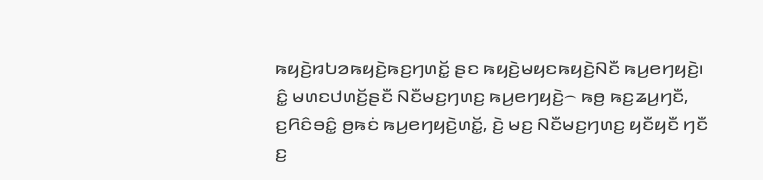ꤒꤟꤢꤧ꤬ꤙꤝꤤꤒꤟꤢꤧ꤬ꤒꤢ꤬ꤚꤛꤢꤩ꤭ ꤔꤢ ꤒꤟꤢꤧ꤬ꤗꤟꤢꤒꤟꤢꤧ꤬ꤡꤢꤪ ꤒꤣ꤬ꤕꤚꤟꤢꤧ꤬꤯
ꤢꤨ꤭ ꤗꤛꤢꤓꤛꤢꤩ꤬ꤔꤢꤪ ꤡꤢꤪꤗꤢ꤬ꤚꤛꤢ꤬ ꤒꤣ꤬ꤕꤚꤟꤢꤧ꤬꤮ ꤒꤥ꤬ ꤒꤢ꤬ꤘꤣ꤬ꤚꤢꤪ, ꤢ꤬ꤖꤢꤨꤋꤢꤨ꤭ ꤥ꤬ꤒꤢꤦ ꤒꤣ꤬ꤕꤚꤟꤢꤧ꤬ꤛꤢꤩ꤭, ꤢꤧ꤬ ꤗꤢ꤬ ꤡꤢꤪꤗꤢ꤬ꤚꤛꤢ꤬ ꤟꤢꤪꤟꤢꤪ ꤚꤢꤪ ꤢ꤬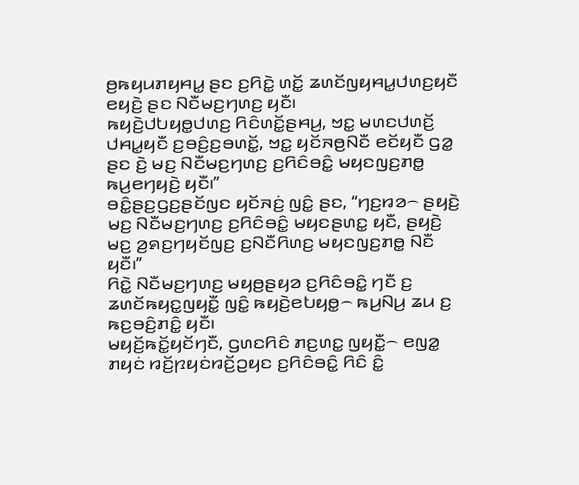ꤥ꤬ꤒꤟꤣꤊꤟꤌꤣ꤭ ꤔꤢ ꤢ꤬ꤖꤢꤧ꤭ ꤛꤢꤩ꤭ ꤘꤛꤢꤩꤜꤟꤌꤣ꤭ꤓꤛꤢ꤬ꤟꤢꤪ ꤕꤟꤢꤧ꤬ ꤔꤢ ꤡꤢꤪꤗꤢ꤬ꤚꤛꤢ꤬ ꤟꤢꤪ꤯
ꤒꤟꤢꤧ꤬ꤓꤝꤟꤥ꤭ꤓꤛꤢ꤬ ꤖꤢꤨꤛꤢꤩ꤭ꤔꤌꤣ꤬, ꤠꤢ꤭ ꤗꤛꤢꤓꤛꤢꤩ꤬ ꤓꤌꤣ꤭ꤟꤢꤪ ꤢ꤬ꤋꤢꤨ꤬ꤢ꤬ꤋꤛꤢꤩ꤭, ꤠꤢ꤭ ꤟꤢꤩꤏꤥ꤬ꤡꤢꤪ ꤕꤢꤩꤟꤢꤪ ꤞꤤ꤭ ꤔꤢ ꤢꤧ꤬ ꤗꤢ꤬ ꤡꤢꤪꤗꤢ꤬ꤚꤛꤢ꤬ ꤢ꤬ꤖꤢꤨꤋꤢꤨ꤭ ꤗꤟꤢꤜꤢ꤬ꤊꤥ꤭ ꤒꤣ꤬ꤕꤚꤟꤢꤧ꤬ ꤟꤢꤪ꤯”
ꤋꤢꤨ꤭ꤔꤢ꤬ꤞꤢ꤬ꤔꤢꤩꤜꤢ ꤟꤢꤩꤏꤢꤦ꤬ ꤜꤢꤨ꤭ ꤔꤢ, “ꤚꤢ꤬ꤙꤤ꤮ ꤔꤟꤢꤧ꤬ ꤗꤢ꤬ ꤡꤢꤪꤗꤢ꤬ꤚꤛꤢ꤬ ꤢ꤬ꤖꤢꤨꤋꤢꤨ꤭ ꤗꤟꤢꤔꤛꤢ꤭ ꤟꤢꤪ, ꤔꤟꤢꤧ꤬ ꤗꤢ꤬ ꤤ꤬ꤎꤢ꤬ꤚꤟꤢꤩꤜꤢ꤬ ꤢ꤬ꤡꤢꤪꤖꤛꤢ꤬ ꤗꤟꤢꤜꤢ꤬ꤊꤥ꤭ ꤡꤢꤪ ꤟꤢꤪ꤯”
ꤖꤢꤧ꤭ ꤡꤢꤪꤗꤢ꤬ꤚꤛꤢ꤬ ꤗꤟꤥ꤬ꤔꤟꤤ ꤢ꤬ꤖꤢꤨꤋꤢꤨ꤭ ꤚꤢꤪ ꤢ꤬ ꤘꤛꤢꤩꤒꤟꤢ꤭ꤜꤟꤢꤪ꤭ ꤜꤢꤨ꤭ ꤒꤟꤢꤧ꤬ꤕꤝꤟꤥ꤭꤮ ꤒꤣ꤬ꤡꤣ꤬ ꤘꤣ ꤢ꤬ ꤒꤢ꤬ꤋꤢꤨ꤬ꤊꤢꤨ꤭ ꤟꤢꤪ꤯
ꤗꤟꤢꤩ꤬ꤒꤢꤩ꤭ꤟꤢꤩꤚꤢꤪ, ꤞꤛꤢꤖꤢꤨ ꤊꤢ꤬ꤛꤢ꤭ ꤜꤟꤢꤪ꤭꤮ ꤕꤜꤤ꤭ ꤊꤟꤢꤦ ꤙꤢꤩ꤬ꤐꤟꤢꤦꤙꤢꤩ꤬ꤑꤟꤢ ꤢ꤬ꤖꤢꤨꤋꤢꤨ꤭ ꤖꤢꤨ ꤢꤨ꤭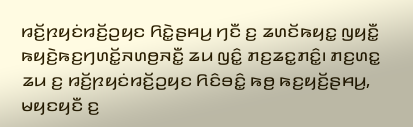ꤙꤢꤩ꤬ꤐꤟꤢꤦꤙꤢꤩ꤬ꤑꤟꤢ ꤖꤢꤧ꤭ꤔꤌꤣ꤬ ꤚꤢꤪ ꤢ꤬ ꤘꤛꤢꤩꤒꤟꤢ꤭ ꤜꤟꤢꤪ꤭ ꤒꤟꤢꤧ꤬ꤒꤢ꤬ꤚꤛꤢꤩ꤭ꤏꤛꤥ꤬ꤏꤢꤪ꤭ ꤘꤣ ꤜꤢꤨ꤭ ꤊꤢ꤬ꤘꤢ꤭ꤊꤢꤨ꤭꤯ ꤊꤢ꤬ꤛꤢ꤭ ꤘꤣ ꤢ꤬ ꤙꤢꤩ꤬ꤐꤟꤢꤦꤙꤢꤩ꤬ꤑꤟꤢ ꤖꤢꤨꤋꤢꤨ꤭ ꤒꤥ꤬ ꤒꤢ꤬ꤟꤢꤩ꤬ꤔꤌꤣ꤬, ꤗꤟꤢꤟꤢꤪ ꤢ꤬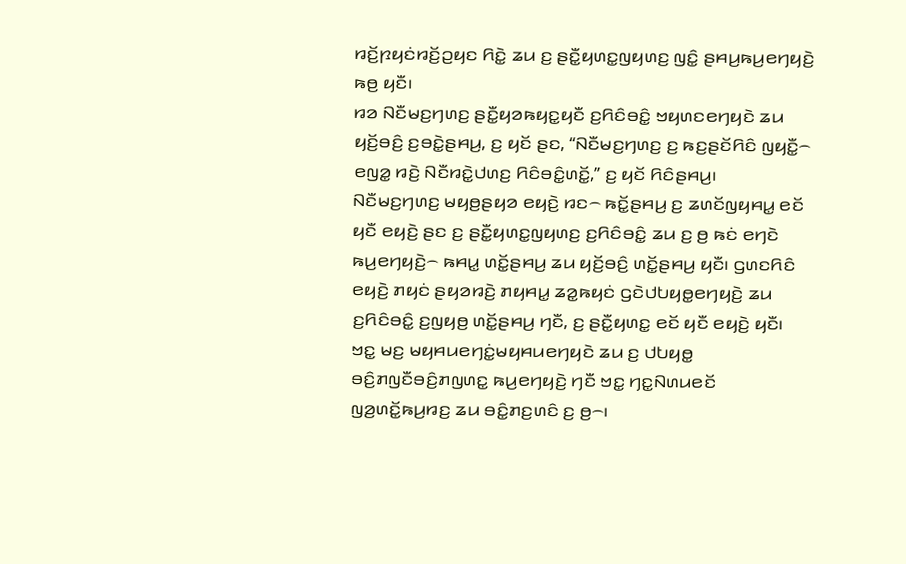ꤙꤢꤩ꤬ꤐꤟꤢꤦꤙꤢꤩ꤬ꤑꤟꤢ ꤖꤢꤧ꤭ ꤘꤣ ꤢ꤬ ꤔꤢꤪ꤭ꤟꤛꤢ꤭ꤜꤟꤛꤢ꤬ ꤜꤢꤨ꤭ ꤔꤌꤣ꤬ꤒꤣ꤬ꤕꤚꤟꤢꤧ꤬ ꤒꤥ꤬ ꤟꤢꤪ꤯
ꤙꤤ ꤡꤢꤪꤗꤢ꤬ꤚꤛꤢ꤬ ꤔꤢꤪ꤭ꤟꤤꤒꤟꤢ꤭ꤟꤢꤪ ꤢ꤬ꤖꤢꤨꤋꤢꤨ꤭ ꤠꤟꤛꤢꤕꤚꤟꤢꤧ ꤘꤣ ꤟꤢꤩ꤬ꤋꤢꤨ꤬ ꤢ꤬ꤋꤢꤧ꤭ꤔꤌꤣ꤬, ꤢ꤬ ꤟꤢꤩ ꤔꤢ, “ꤡꤢꤪꤗꤢ꤬ꤚꤛꤢ꤬ ꤢ꤬ ꤒꤢ꤬ꤔꤢꤩꤖꤢꤨ ꤜꤟꤢꤪ꤭꤮ ꤕꤜꤤ꤭ ꤙꤢꤧ꤬ ꤡꤢꤪꤙꤢꤧ꤭ꤓꤛꤢ꤬ ꤖꤢꤨꤋꤢꤨ꤭ꤛꤢꤩ꤭,” ꤢ꤬ ꤟꤢꤩ ꤖꤢꤨꤔꤌꤣ꤬꤯
ꤡꤢꤪꤗꤢ꤬ꤚꤛꤢ꤬ ꤗꤟꤥ꤬ꤔꤟꤤ ꤕꤟꤢꤧ꤬ ꤙꤢ꤮ ꤒꤢꤩ꤭ꤔꤌꤣ꤬ ꤢ꤬ ꤘꤛꤢꤩꤜꤟꤌꤣ꤭ ꤕꤢꤩ ꤟꤢꤪ ꤕꤟꤢꤧ꤬ ꤔꤢ ꤢ꤬ ꤔꤢꤪ꤭ꤟꤛꤢ꤭ꤜꤟꤛꤢ꤬ ꤢ꤬ꤖꤢꤨꤋꤢꤨ꤭ ꤘꤣ ꤢ꤬ ꤥ꤬ ꤒꤢꤦ ꤕꤚꤢꤧ ꤒꤣ꤬ꤕꤚꤟꤢꤧ꤬꤮ ꤒꤌꤣ꤭ ꤛꤢꤩ꤭ꤔꤌꤣ꤬ ꤘꤣ ꤟꤢꤩ꤬ꤋꤢꤨ꤬ ꤛꤢꤩ꤭ꤔꤌꤣ꤬ ꤟꤢꤪ꤯ ꤞꤛꤢꤖꤢꤨ ꤕꤟꤢꤧ꤬ ꤊꤟꤢꤦ ꤔꤟꤤꤙꤢꤧ꤬ ꤊꤟꤌꤣ꤭ ꤘꤤ꤭ꤒꤟꤢꤦ ꤞꤢꤧꤓꤝꤟꤥ꤭ꤕꤚꤟꤢꤧ꤬ ꤘꤣ ꤢ꤬ꤖꤢꤨꤋꤢꤨ꤭ ꤢ꤬ꤜꤟꤥ꤬ ꤛꤢꤩ꤭ꤔꤌꤣ꤬ ꤚꤢꤪ, ꤢ꤬ ꤔꤢꤪ꤭ꤟꤛꤢ꤭ ꤕꤢꤩ ꤟꤢꤪ ꤕꤟꤢꤧ꤬ ꤟꤢꤪ꤯
ꤠꤢ꤭ ꤗꤢ꤬ ꤗꤟꤌꤣꤕꤚꤢꤦ꤭ꤗꤟꤌꤣꤕꤚꤟꤢꤧ ꤘꤣ ꤢ꤬ ꤓꤝꤟꤥ꤭ ꤋꤢꤨ꤬ꤊꤜꤢꤪꤋꤢꤨ꤬ꤊꤜꤛꤢ꤭ ꤒꤣ꤬ꤕꤚꤟꤢꤧ꤬ ꤚꤢꤪ ꤠꤢ꤭ ꤚꤢ꤭ꤡꤛꤣꤕꤢꤩ ꤜꤤ꤬ꤛꤢꤩ꤭ꤒꤣ꤬ꤙꤢ꤬ ꤘꤣ ꤋꤢꤨ꤭ꤊꤢ꤬ꤛꤢꤨ ꤢ꤬ ꤥ꤬꤮꤯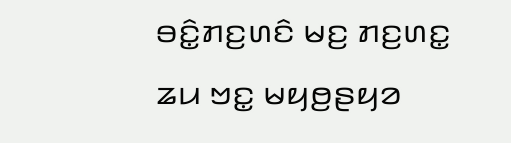ꤋꤢꤨ꤭ꤊꤢ꤬ꤛꤢꤨ ꤗꤢ꤬ ꤊꤢ꤬ꤛꤢ꤭ ꤘꤣ ꤠꤢ꤭ ꤗꤟꤥ꤬ꤔꤟꤤ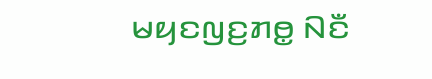ꤗꤟꤢꤜꤢ꤬ꤊꤥ꤭ ꤡꤢꤪ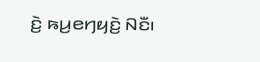ꤢꤧ꤬ ꤒꤣ꤬ꤕꤚꤟꤢꤧ꤬ ꤡꤢꤪ꤯